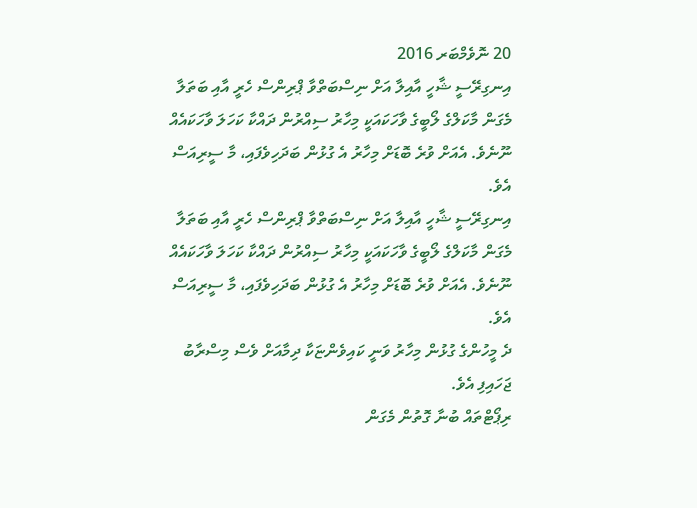20 ނޮވެމްބަރ 2016
އިނގިރޭސީ ޝާހީ އާއިލާ އަށް ނިސްބަތްވާ ޕްރިންސް ހެރީ އާއި ބަތަލާ މެގަން މާކަލްގެ ލޯބީގެ ވާހަކައަކީ މިހާރު ސިއްރުން ދައްކާ ކަހަލަ ވާހަކައެއް ނޫނެވެ. އެއަށް ވުރެ ބޮޑަށް މިހާރު އެ ގުޅުން ބަދަހިވެފައި، މާ ސީރިއަސް އެވެ.
އިނގިރޭސީ ޝާހީ އާއިލާ އަށް ނިސްބަތްވާ ޕްރިންސް ހެރީ އާއި ބަތަލާ މެގަން މާކަލްގެ ލޯބީގެ ވާހަކައަކީ މިހާރު ސިއްރުން ދައްކާ ކަހަލަ ވާހަކައެއް ނޫނެވެ. އެއަށް ވުރެ ބޮޑަށް މިހާރު އެ ގުޅުން ބަދަހިވެފައި، މާ ސީރިއަސް އެވެ.
ދެ މީހުންގެ ގުޅުން މިހާރު ވަނީ ކައިވެންޏަކާ ދިމާއަށް ވެސް މިސްރާބު ޖަހައިފި އެވެ.
ރިޕޯޓްތައް ބުނާ ގޮތުން މެގަން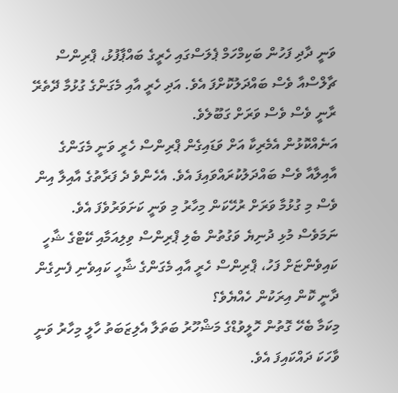ވަނީ ދާދި ފަހުން ބަކިމްހަމް ޕެލަސްގައި ހެރީގެ ބައްޕާފުޅު، ޕްރިންސް ޗާލްސްއާ ވެސް ބައްދަލުކޮށްފަ އެވެ. އަދި ހެރީ އާއި މެގަންގެ ގުޅުމާ ދޭތެރޭ ރާނީ ވެސް ވެސް ވަރަށް ގަބޫލެވެ.
އަނެއްކޮޅުން އެމެރިކާ އަށް ވަޑައިގެން ޕްރިންސް ހެރީ ވަނީ މެގަންގެ އާއިލާއާ ވެސް ބައްދަލުކުރައްވައިފަ އެވެ. އެހެންވެ ދެ ފަރާތުގެ އާއިލާ އިން ވެސް މި ގުޅުމާ ވަރަށް ރުހޭކަން މިހާރު މި ވަނީ ކަށަވަރުވެފަ އެވެ.
ނަމަވެސް މުޅި ދުނިޔެ ވަގުތުން ބެލި ޕްރިންސް ވިލިއަމާއި ކޭޓްގެ ޝާހީ ކައިވެންޏަށް ފަހު، ޕްރިންސް ހެރީ އާއި މެގަންގެ ޝާހީ ކައިވެނި ފެނިގެން ދާނީ ކޮން އިރަކުން ހެއްޔެވެ؟
މިކަމާ ބެހޭ ގޮތުން ހޮލީވުޑްގެ މަޝްހޫރު ބަތަލާ އެލިޒަބަތު ހާލީ މިހާރު ވަނީ ވާހަކަ ދައްކައިފަ އެވެ.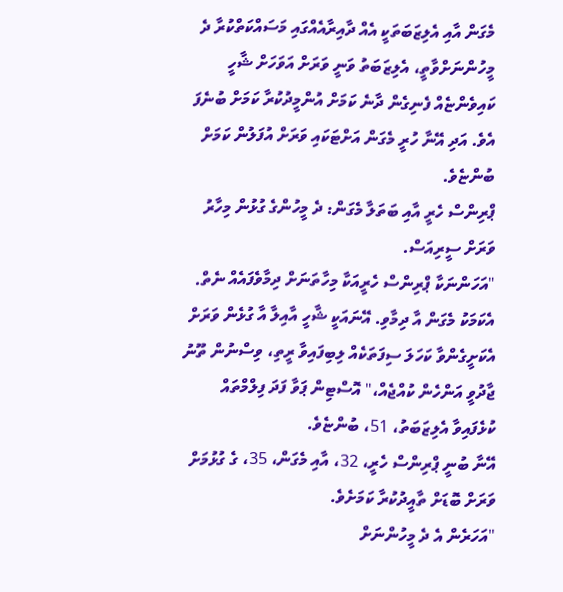މެގަން އާއި އެލިޒަބަތަކީ އެއް ދާއިރާއެއްގައި މަސައްކަތްކުރާ ދެ މީހުންނަށްވާތީ، އެލިޒަބަތު ވަނީ ވަރަށް އަވަހަށް ޝާހީ ކައިވެންޏެއް ފެނިގެން ދާނެ ކަމަށް އުންމީދުކުރާ ކަމަށް ބުނެފަ އެވެ. އަދި އޭނާ ހުރީ މެގަން އަށްޓަކައި ވަރަށް އުފަލުން ކަމަށް ބުންޏެވެ.
ޕްރިންސް ހެރީ އާއި ބަތަލާ މެގަން: ދެ މީހުންގެ ގުޅުން މިހާރު ވަރަށް ސީރިއަސް.
"އަހަންނަކާ ޕްރިންސް ހެރީއަކާ މިހާތަނަށް ދިމާވެފައެއް ނެތް. އެކަމަކު މެގަން އާ ދިމާވި. އޭނައަކީ ޝާހީ އާއިލާ އާ ގުޅެން ވަރަށް އެކަށީގެންވާ ކަހަލަ ސިފަތަކެއް ލިބިފައިވާ ރީތި، ވިސްނުން ތޫނު ޖާދުވީ އަންހެން ކުއްޖެއް،" އޮސްޓިން ޕަވާ ފަދަ ފިލްމްތައް ކުޅެފައިވާ އެލިޒަބަތު، 51، ބުންޏެވެ.
އޭނާ ބުނީ ޕްރިންސް ހެރީ، 32، އާއި މެގަން، 35، ގެ ގުޅުމަށް ވަރަށް ބޮޑަށް ތާއީދުކުރާ ކަމަށެވެ.
"އަހަރެން އެ ދެ މީހުންނަށް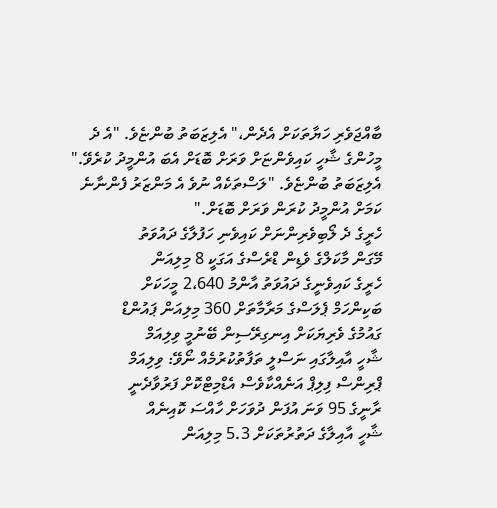ބާއްޖަވެރި ހަޔާތަކަށް އެދެން،" އެލިޒަބަތު ބުންޏެވެ. "އެ ދެ މީހުންގެ ޝާހީ ކައިވެންޏަށް ވަރަށް ބޮޑަށް އެބަ އުންމީދު ކުރެވޭ." އެލިޒަބަތު ބުންޏެވެ. "ލަސްތަކެއް ނުވެ އެ މަންޒަރު ފެންނާނެ ކަމަށް އުންމީދު ކުރަން ވަރަށް ބޮޑަށް."
ހެރީގެ ދެ ލޯބިވެރިންނަށް ކައިވެނި ހަފުލާގެ ދައުވަތު
މޭގަން މާކަލްގެ ވެޑިން ޑްރެސްގެ އަގަކީ 8 މިލިއަން
ހެރީގެ ކައިވެނީގެ ދައުވަތު އާންމު 2،640 މީހަކަށް
ބަކިންހަމް ޕެލަސްގެ މަރާމާތަށް 360 މިލިއަން ޕައުންޑް
ގައުމުގެ ވެރިޔަކަށް އިނގިރޭސިން ބޭނުމީ ވިލިއަމް
ޝާހީ އާއިލާގައި ނަސްލީ ތަފާތުކުރުމެއް ނޯވޭ: ވިލިއަމް
ޕްރިންސް ފިލިޕް އަނެއްކާވެސް އެޑްމިޓްކޮށް ފަރުވާދެނީ
ރާނީގެ 95 ވަނަ އުފަން ދުވަހަށް ހާއްސަ ކޮއިނެއް
ޝާހީ އާއިލާގެ ދަތުރުތަކަށް 5.3 މިލިއަން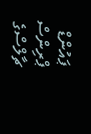ޕައުންޑް
ޕްރިންސް ޗާލްސްގެ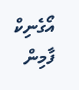އޯގެނިކް ފާމިން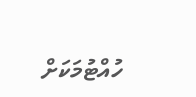ހުއްޓުމަކަށް